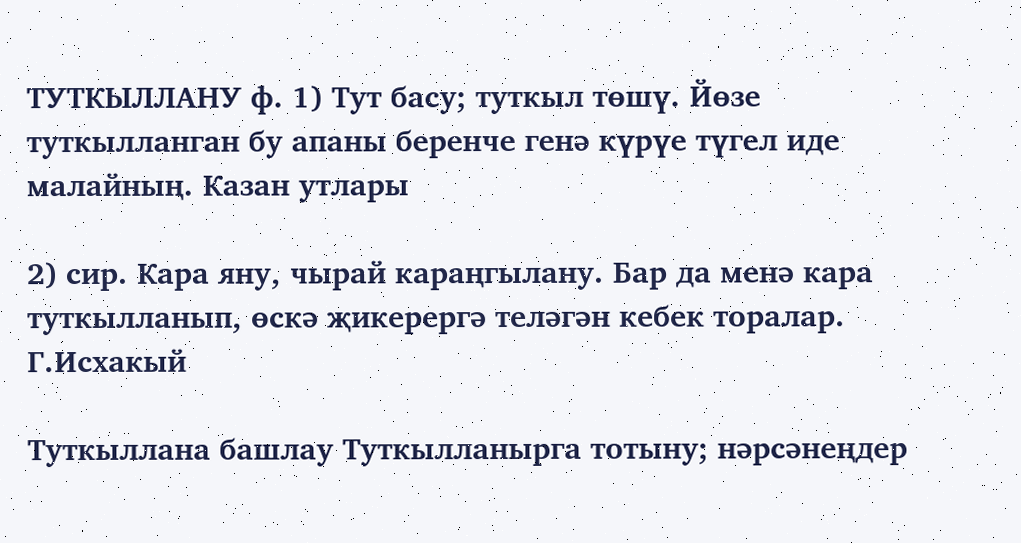ТУТКЫЛЛАНУ ф. 1) Тут басу; туткыл төшү. Йөзе туткылланган бу апаны беренче генә күрүе түгел иде малайның. Казан утлары

2) сир. Кара яну, чырай караңгылану. Бар да менә кара туткылланып, өскә җикерергә теләгән кебек торалар. Г.Исхакый

Туткыллана башлау Туткылланырга тотыну; нәрсәнеңдер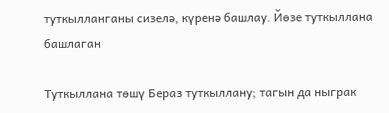туткылланганы сизелә, күренә башлау. Йөзе туткыллана башлаган

Туткыллана төшү Бераз туткыллану; тагын да ныграк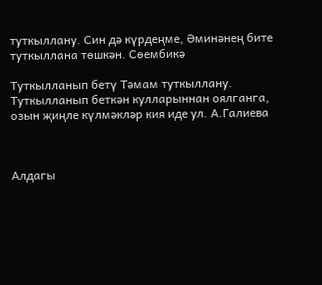туткыллану. Син дә күрдеңме, Әминәнең бите туткыллана төшкән. Сөембикә

Туткылланып бетү Тәмам туткыллану. Туткылланып беткән кулларыннан оялганга, озын җиңле күлмәкләр кия иде ул. А.Галиева



Алдагы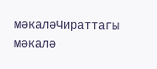мәкаләЧираттагы мәкалә